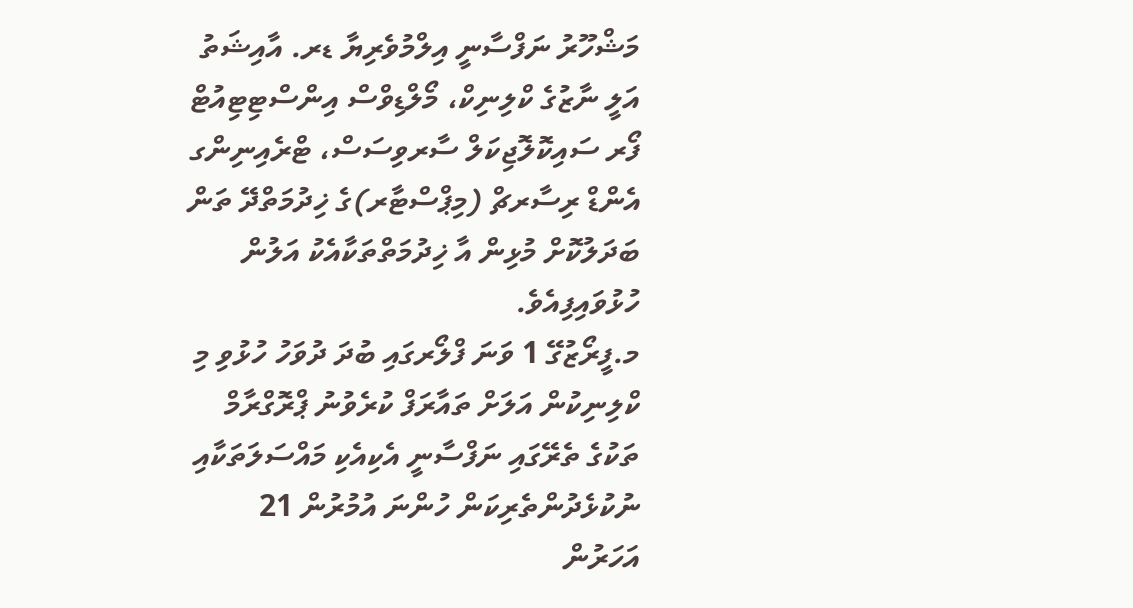މަޝްހޫރު ނަފްސާނީ އިލްމުވެރިޔާ ޑރ. އާއިޝަތު އަލީ ނާޒުގެ ކްލިނިކް، މޯލްޑިވްސް އިންސްޓިޓިއުޓް ފޯރ ސައިކޮލޮޖިކަލް ސާރވިސަސް، ޓްރެއިނިންގ އެންޑް ރިސާރޗް (މިޕްސްޓާރ)ގެ ޚިދުމަތްދޭ ތަން ބަދަލުކޮށް މުޅިން އާ ޚިދުމަތްތަކާއެކު އަލުން ހުޅުވައިފިއެވެ.
މ.ފީރޯޒުގޭ 1 ވަނަ ފްލޯރގައި ބުދަ ދުވަހު ހުޅުވި މި ކްލިނިކުން އަލަށް ތައާރަފް ކުރެވުނު ޕްރޮގްރާމް ތަކުގެ ތެރޭގައި ނަފްސާނީ އެކިއެކި މައްސަލަތަކާއި ނުކުޅެދުންތެރިކަން ހުންނަ އުމުރުން 21 އަހަރުން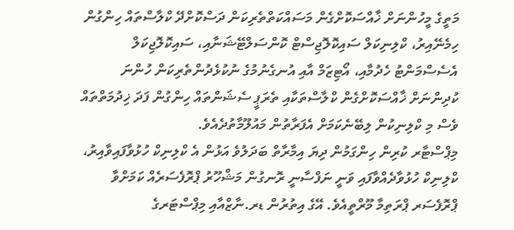މަތީގެ މީހުންނަށް ޚާއްސަކޮށްގެން މަސައްކަތްތެރިކަން ދަސްކޮށްދޭ ކްލާސްތައް ހިންގުން ހިމެނޭއިރު، ކްލިނިކަލް ސައިކޮލޮޖިސްޓް ކޮންސަލްޓޭޝަނާއި، ސައިކޮލޮޖިކަލް އެސެސްމަންޓު ހެދުމާއި، އޯޓިޒަމް އާއި އުނގެނުމުގެ ނުކުޅެދުންތެރިކަން ހުންނަ ކުދިންނަށް ޚާއްސަކޮށްގެން ކްލާސްތަކާއި ތެރަޕީ ސެޝަންތައް ހިންގުން ފަދަ ޚިދުމަތްތައް ވެސް މި ކްލިނިކުން ލިބޭނެކަމަށް އެފަރާތުން މައުލޫމާތުދެއެވެ.
މިޕްސްޓާރ ކުރިން ހިންގަމުން ދިޔަ އިމާރާތް ބަދަލުވެ އަޅުން އެ ކްލިނިކް ހުޅުވާފައިވާއިރު، ކްލިނިކް ހުޅުވާދެއްވާފައި ވަނީ ނަފްސާނީ ރޮނގުން މަޝްހޫރު ޕްރޮފެސަރެއް ކަމަށްވާ ޕްރޮފެސަރ ޕްރަތިމާ މޫރްތީއެވެ. އޭގެ އިތުރުން ޑރ.ނާޒްއާއި މިޕްސްޓަރގެ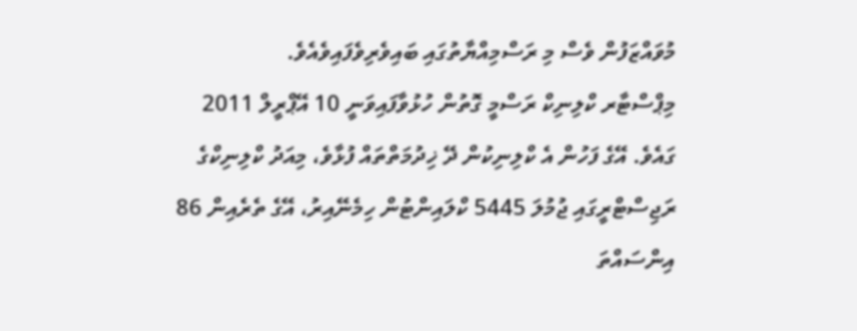މުވައްޒަފުން ވެސް މި ރަސްމިއްޔާތުގައި ބައިވެރިވެފައިވެއެވެ.
މިޕްސްޓާރ ކްލިނިކް ރަސްމީ ގޮތުން ހުޅުވާފައިވަނީ 10 އޭޕްރީލް 2011 ގައެވެ. އޭގެ ފަހުން އެ ކްލިނިކުން ދޭ ޚިދުމަތްތައް ފުޅާވެ، މިއަދު ކްލިނިކްގެ ރަޖިސްޓްރީގައި ޖުމުލަ 5445 ކްލައިންޓުން ހިމެނޭއިރު، އޭގެ ތެރެއިން 86 އިންސައްތަ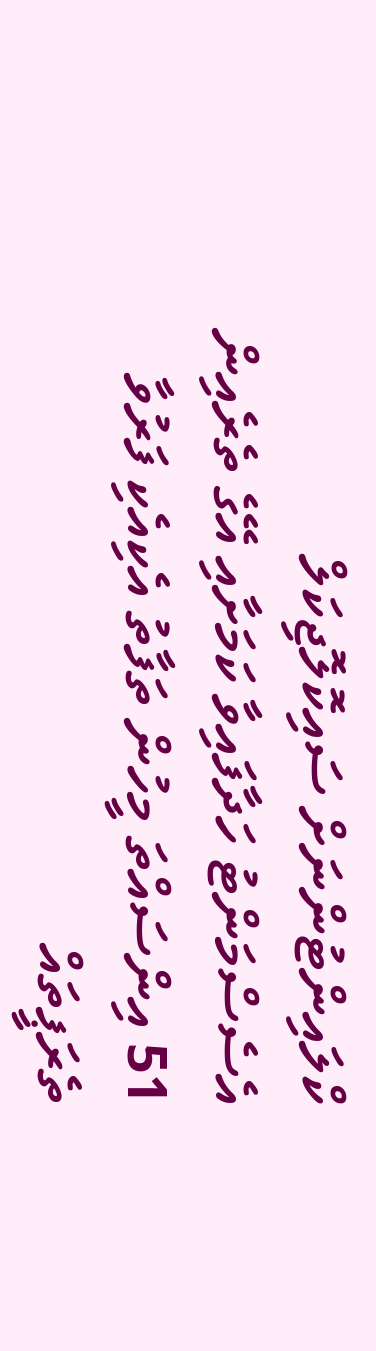ކްލައިންޓުންނަށް ސައިކޮލޮޖިކަލް އެސެސްމަންޓު ހަދާފައިވާ ކަމަށާއި އޭގެ ތެރެއިން 51 އިންސައްތަ މީހުން ތަފާތު އެކިއެކި ފަރުވާ ތެރަޕީތައް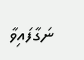ނަގާފައިވާ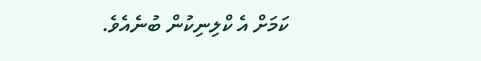ކަމަށް އެ ކްލިނިކުން ބުނެއެވެ.